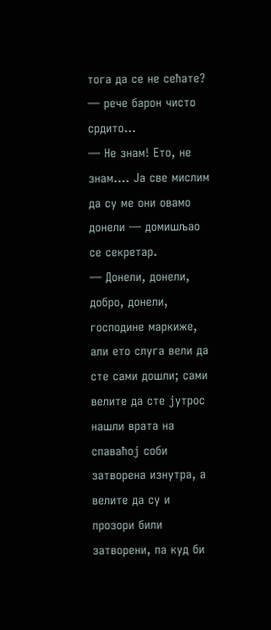тога да се не сећате? — рече барон чисто срдито...
— Не знам! Ето, не знам.... Ја све мислим да су ме они овамо донели — домишљао се секретар.
— Донели, донели, добро, донели, господине маркиже, али ето слуга вели да сте сами дошли; сами велите да сте јутрос нашли врата на спаваћој соби затворена изнутра, а велите да су и прозори били затворени, па куд би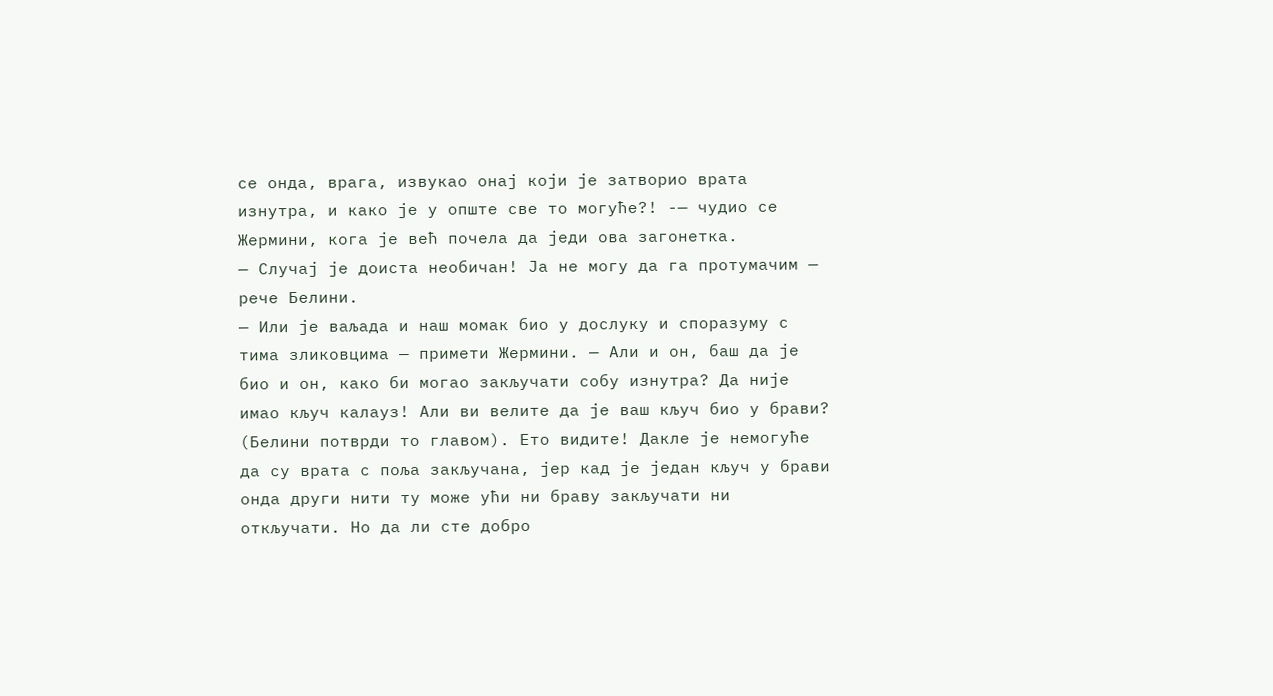се онда, врага, извукао онај који је затворио врата изнутра, и како је у опште све то могуће?! -— чудио се Жермини, кога је већ почела да једи ова загонетка.
— Случај је доиста необичан! Ја не могу да га протумачим — рече Белини.
— Или је ваљада и наш момак био у дослуку и споразуму с тима зликовцима — примети Жермини. — Али и он, баш да је био и он, како би могао закључати собу изнутра? Да није имао кључ калауз! Али ви велите да је ваш кључ био у брави? (Белини потврди то главом). Ето видите! Дакле је немогуће да су врата с поља закључана, јер кад је један кључ у брави онда други нити ту може ући ни браву закључати ни откључати. Но да ли сте добро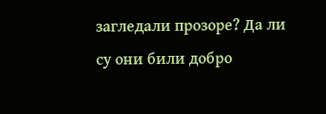загледали прозоре? Да ли су они били добро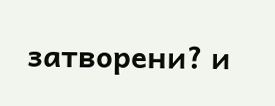затворени? и